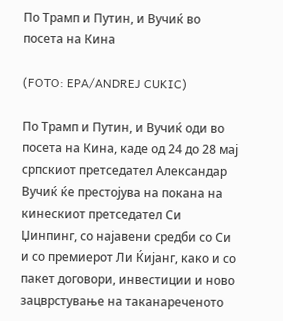По Трамп и Путин, и Вучиќ во посета на Кина

(FOTO: EPA/ANDREJ CUKIC)

По Трамп и Путин, и Вучиќ оди во посета на Кина, каде од 24 до 28 мај српскиот претседател Александар Вучиќ ќе престојува на покана на кинескиот претседател Си Џинпинг, со најавени средби со Си и со премиерот Ли Ќијанг, како и со пакет договори, инвестиции и ново зацврстување на таканареченото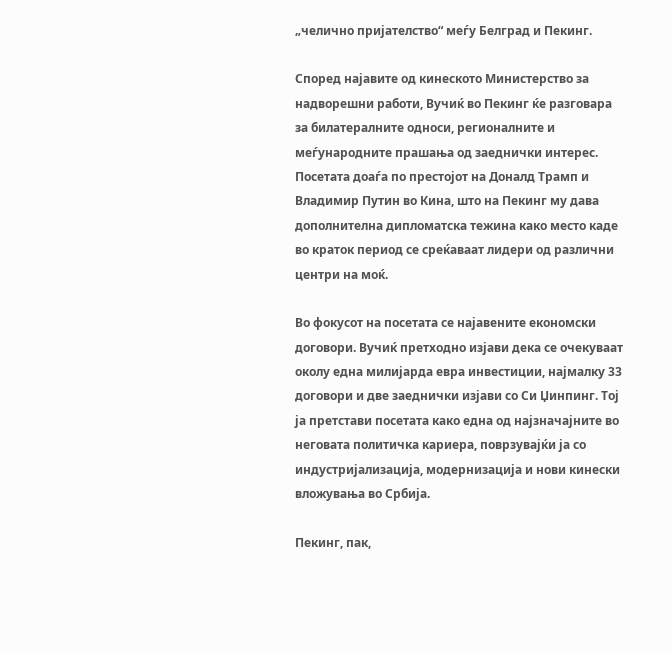„челично пријателство“ меѓу Белград и Пекинг.

Според најавите од кинеското Министерство за надворешни работи, Вучиќ во Пекинг ќе разговара за билатералните односи, регионалните и меѓународните прашања од заеднички интерес. Посетата доаѓа по престојот на Доналд Трамп и Владимир Путин во Кина, што на Пекинг му дава дополнителна дипломатска тежина како место каде во краток период се среќаваат лидери од различни центри на моќ.

Во фокусот на посетата се најавените економски договори. Вучиќ претходно изјави дека се очекуваат околу една милијарда евра инвестиции, најмалку 33 договори и две заеднички изјави со Си Џинпинг. Тој ја претстави посетата како една од најзначајните во неговата политичка кариера, поврзувајќи ја со индустријализација, модернизација и нови кинески вложувања во Србија.

Пекинг, пак,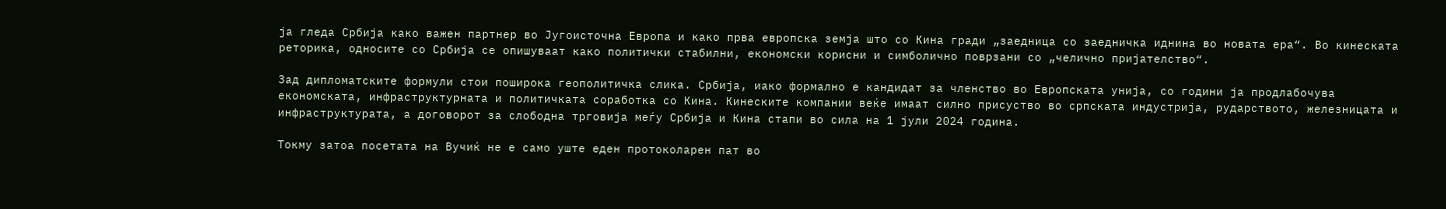ја гледа Србија како важен партнер во Југоисточна Европа и како прва европска земја што со Кина гради „заедница со заедничка иднина во новата ера“. Во кинеската реторика, односите со Србија се опишуваат како политички стабилни, економски корисни и симболично поврзани со „челично пријателство“.

Зад дипломатските формули стои поширока геополитичка слика. Србија, иако формално е кандидат за членство во Европската унија, со години ја продлабочува економската, инфраструктурната и политичката соработка со Кина. Кинеските компании веќе имаат силно присуство во српската индустрија, рударството, железницата и инфраструктурата, а договорот за слободна трговија меѓу Србија и Кина стапи во сила на 1 јули 2024 година.

Токму затоа посетата на Вучиќ не е само уште еден протоколарен пат во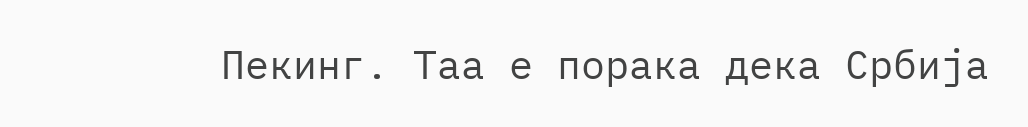Пекинг. Таа е порака дека Србија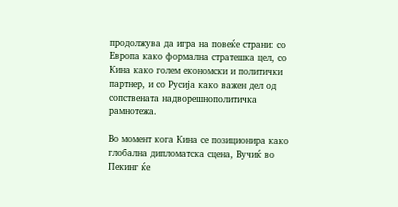продолжува да игра на повеќе страни: со Европа како формална стратешка цел, со Кина како голем економски и политички партнер, и со Русија како важен дел од сопствената надворешнополитичка рамнотежа.

Во момент кога Кина се позиционира како глобална дипломатска сцена, Вучиќ во Пекинг ќе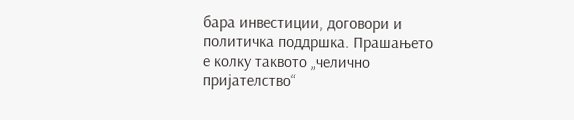бара инвестиции, договори и политичка поддршка. Прашањето е колку таквото „челично пријателство“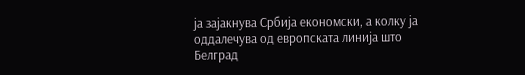ја зајакнува Србија економски, а колку ја оддалечува од европската линија што Белград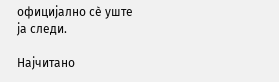официјално сè уште ја следи.

Најчитано